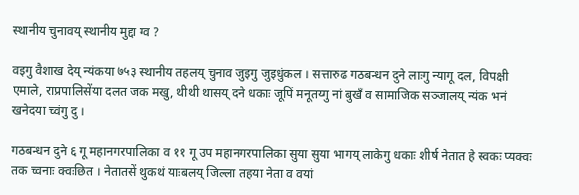स्थानीय चुनावय् स्थानीय मुद्दा ग्व ?

वइगु वैशाख देय् न्यंकया ७५३ स्थानीय तहलय् चुनाव जुइगु जुइधुंकल । सत्तारुढ गठबन्धन दुने लाःगु न्यागू दल, विपक्षी एमाले, राप्रपालिसेंया दलत जक मखु, थीथी थासय् दने धकाः जूपिं मनूतय्गु नां बुखँ व सामाजिक सञ्जालय् न्यंक भनं खनेदया च्वंगु दु ।

गठबन्धन दुने ६ गू महानगरपालिका व ११ गू उप महानगरपालिका सुया सुया भागय् लाकेगु धकाः शीर्ष नेतात हे स्वकः प्यक्वः तक च्वनाः क्वःछित । नेतातसें थुकथं याःबलय् जिल्ला तहया नेता व वयां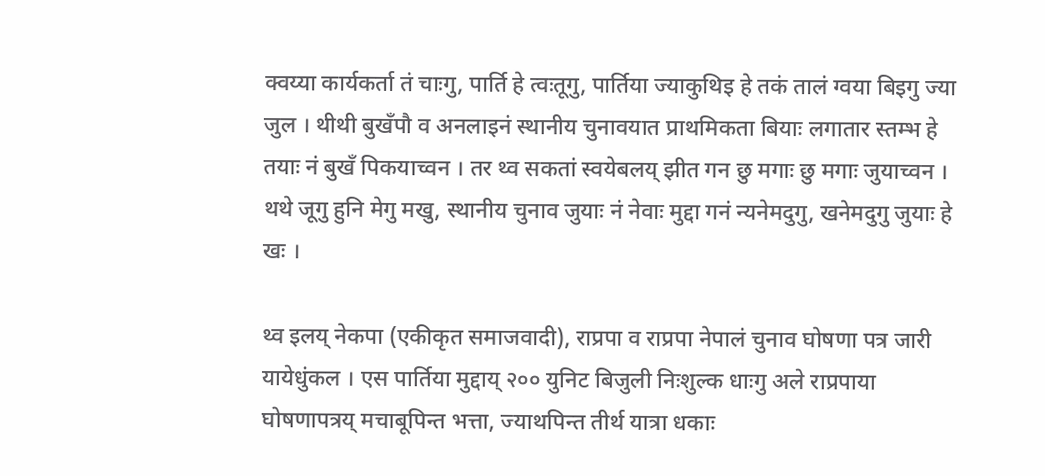क्वय्या कार्यकर्ता तं चाःगु, पार्ति हे त्वःतूगु, पार्तिया ज्याकुथिइ हे तकं तालं ग्वया बिइगु ज्या जुल । थीथी बुखँपौ व अनलाइनं स्थानीय चुनावयात प्राथमिकता बियाः लगातार स्तम्भ हे तयाः नं बुखँ पिकयाच्वन । तर थ्व सकतां स्वयेबलय् झीत गन छु मगाः छु मगाः जुयाच्वन । थथे जूगु हुनि मेगु मखु, स्थानीय चुनाव जुयाः नं नेवाः मुद्दा गनं न्यनेमदुगु, खनेमदुगु जुयाः हे खः ।

थ्व इलय् नेकपा (एकीकृत समाजवादी), राप्रपा व राप्रपा नेपालं चुनाव घोषणा पत्र जारी यायेधुंकल । एस पार्तिया मुद्दाय् २०० युनिट बिजुली निःशुल्क धाःगु अले राप्रपाया घोषणापत्रय् मचाबूपिन्त भत्ता, ज्याथपिन्त तीर्थ यात्रा धकाः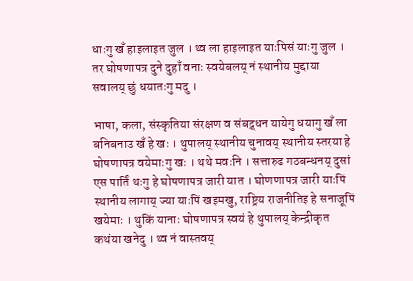धाःगु खँ हाइलाइत जुल । थ्व ला हाइलाइत याःपिसं याःगु जुल । तर घोषणापत्र दुने दुहाँ वनाः स्वयेबलय् नं स्थानीय मुद्दाया सवालय् छुं धयातःगु मदु ।

भाषा, कला, संस्कृतिया संरक्षण व संबद्र्धन यायेगु धयागु खँ ला बनिबनाउ खँ हे खः । थुपालय् स्थानीय चुनावय् स्थानीय स्तरया हे घोषणापत्र वयेमाःगु खः । थथे मवःनि । सत्तारुढ गठबन्धनय् दुसां एस पार्तिं थःगु हे घोषणापत्र जारी यात । घोणणापत्र जारी याःपिं स्थानीय लागाय् ज्या याःपिं खइमखु, राष्ट्रिय राजनीतिइ हे सनाजूपिं खयेमाः । थुकिं यानाः घोषणापत्र स्वयं हे थुपालय् केन्द्रीकृत कथंया खनेदु । थ्व नं वास्तवय्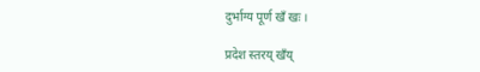दुर्भाग्य पूर्ण खँ खः ।

प्रदेश स्तरय् खँय्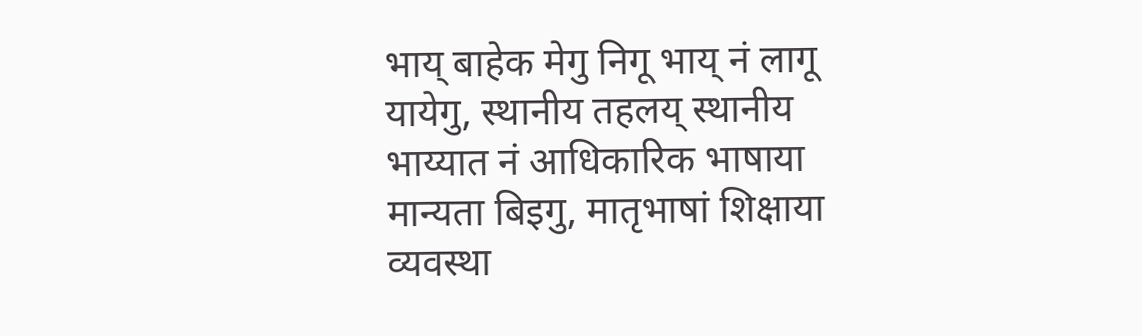भाय् बाहेक मेगु निगू भाय् नं लागू यायेगु, स्थानीय तहलय् स्थानीय भाय्यात नं आधिकारिक भाषाया मान्यता बिइगु, मातृभाषां शिक्षाया व्यवस्था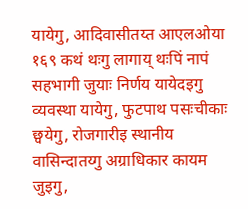यायेगु, आदिवासीतय्त आएलओया १६९ कथं थःगु लागाय् थःपिं नापं सहभागी जुयाः निर्णय यायेदइगु व्यवस्था यायेगु, फुटपाथ पसःचीकाः छ्वयेगु, रोजगारीइ स्थानीय वासिन्दातय्गु अग्राधिकार कायम जुइगु,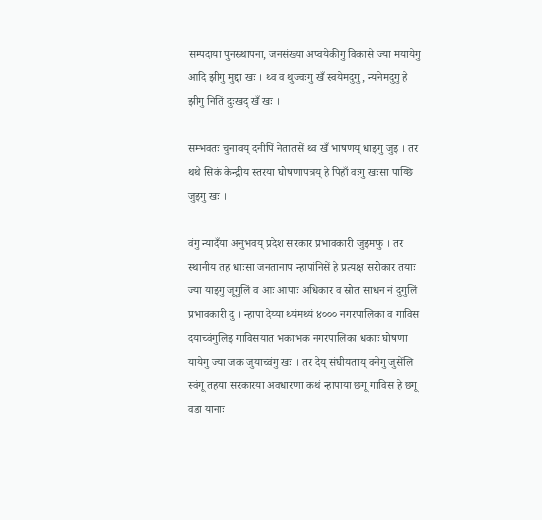सम्पदाया पुनस्र्थापना, जनसंख्या अप्वयेकीगु विकासे ज्या मयायेगु आदि झीगु मुद्दा खः । थ्व व थुज्वःगु खँ स्वयेमदुगु, न्यनेमदुगु हे झीगु नितिं दुःखद् खँ खः ।

सम्भवतः चुनावय् दनीपिं नेतातसें थ्व खँ भाषणय् धाइगु जुइ । तर थथे सिकं केन्द्रीय स्तरया घोषणापत्रय् हे पिहाँ वःगु खःसा पाय्छि जुइगु खः ।

वंगु न्यादँया अनुभवय् प्रदेश सरकार प्रभावकारी जुइमफु । तर स्थानीय तह धाःसा जनतानाप न्हापांनिसें हे प्रत्यक्ष सरोकार तयाः ज्या याइगु जूगुलिं व आः आपाः अधिकार व स्रोत साधन नं दुगुलिं प्रभावकारी दु । न्हापा देय्या थ्यंमथ्यं ४००० नगरपालिका व गाविस दयाच्वंगुलिइ गाविसयात भकाभक नगरपालिका धकाः घोषणा यायेगु ज्या जक जुयाच्वंगु खः । तर देय् संघीयताय् वनेगु जुसेंलि स्वंगू तहया सरकारया अवधारणा कथं न्हापाया छगू गाविस हे छगू वडा यानाः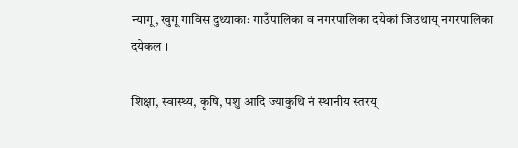न्यागू, खुगू गाविस दुथ्याकाः गाउँपालिका व नगरपालिका दयेकां जिउथाय् नगरपालिका दयेकल ।

शिक्षा, स्वास्थ्य, कृषि, पशु आदि ज्याकुथि नं स्थानीय स्तरय्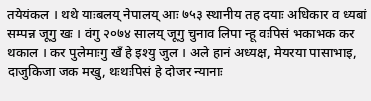तयेयंकल । थथे याःबलय् नेपालय् आः ७५३ स्थानीय तह दयाः अधिकार व ध्यबां सम्पन्न जूगु खः । वंगु २०७४ सालय् जूगु चुनाव लिपा न्हू वःपिसं भकाभक कर थकाल । कर पुलेमाःगु खँ हे इश्यु जुल । अले हानं अध्यक्ष, मेयरया पासाभाइ, दाजुकिजा जक मखु, थःथःपिसं हे दोजर न्यानाः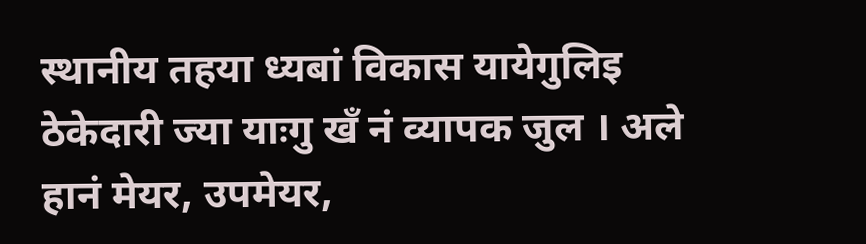स्थानीय तहया ध्यबां विकास यायेगुलिइ ठेकेदारी ज्या याःगु खँ नं व्यापक जुल । अले हानं मेयर, उपमेयर,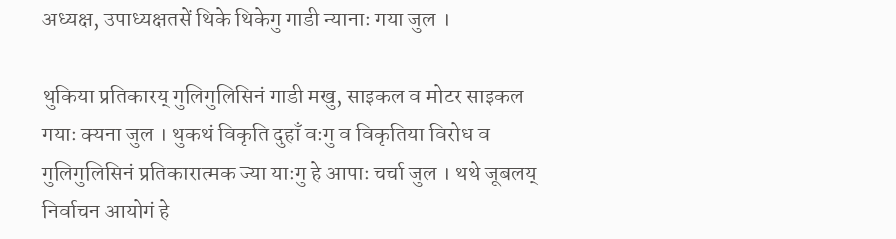अध्यक्ष, उपाध्यक्षतसें थिके थिकेगु गाडी न्यानाः गया जुल ।

थुकिया प्रतिकारय् गुलिगुलिसिनं गाडी मखु, साइकल व मोटर साइकल गयाः क्यना जुल । थुकथं विकृति दुहाँ वःगु व विकृतिया विरोध व गुलिगुलिसिनं प्रतिकारात्मक ज्या याःगु हे आपाः चर्चा जुल । थथे जूबलय् निर्वाचन आयोगं हे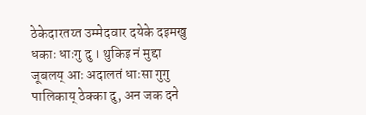ठेकेदारतय्त उम्मेदवार दयेके दइमखु धकाः धाःगु दु । थुकिइ नं मुद्दा जूबलय् आः अदालतं धाःसा गुगु पालिकाय् ठेक्का दु, अन जक दने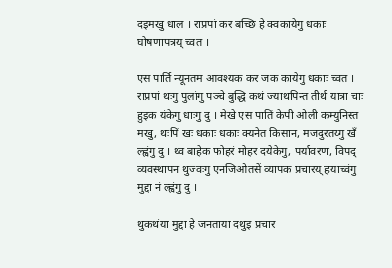दइमखु धाल । राप्रपां कर बच्छि हे क्वकायेगु धकाः घोषणापत्रय् च्वत ।

एस पार्ति न्यूनतम आवश्यक कर जक कायेगु धकाः च्वत । राप्रपां थःगु पुलांगु पञ्चे बुद्धि कथं ज्याथपिन्त तीर्थ यात्रा चाः हुइक यंकेगु धाःगु दु । मेखे एस पातिं केपी ओली कम्युनिस्त मखु, थःपिं खः धकाः धकाः क्यनेत किसान, मजदुरतय्गु खँ ल्ह्वंगु दु । थ्व बाहेक फोहरं मोहर दयेकेगु, पर्यावरण, विपद् व्यवस्थापन थुज्वःगु एनजिओतसें व्यापक प्रचारय् हयाच्वंगु मुद्दा नं ल्ह्वंगु दु ।

थुकथंया मुद्दा हे जनताया दथुइ प्रचार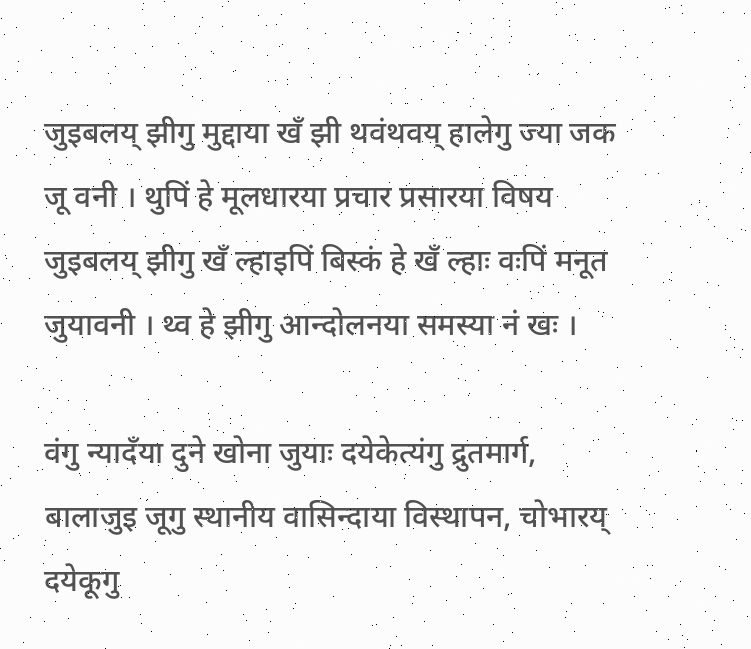जुइबलय् झीगु मुद्दाया खँ झी थवंथवय् हालेगु ज्या जक जू वनी । थुपिं हे मूलधारया प्रचार प्रसारया विषय जुइबलय् झीगु खँ ल्हाइपिं बिस्कं हे खँ ल्हाः वःपिं मनूत जुयावनी । थ्व हे झीगु आन्दोलनया समस्या नं खः ।

वंगु न्यादँया दुने खोना जुयाः दयेकेत्यंगु द्रुतमार्ग, बालाजुइ जूगु स्थानीय वासिन्दाया विस्थापन, चोभारय् दयेकूगु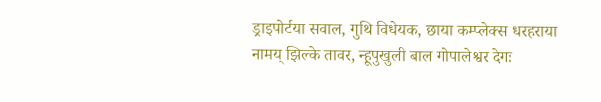ड्राइपोर्टया सवाल, गुथि विधेयक, छाया कम्प्लेक्स धरहराया नामय् झिल्के तावर, न्हूपुखुली बाल गोपालेश्वर देगः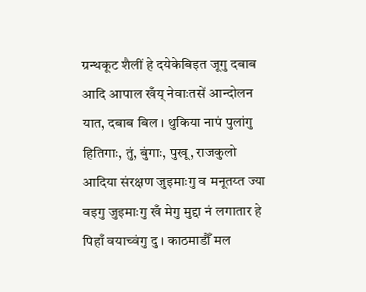ग्रन्थकूट शैलीं हे दयेकेबिइत जूगु दबाब आदि आपाल खँय् नेवाःतसें आन्दोलन यात, दबाब बिल । थुकिया नापं पुलांगु हितिगाः, तुं, बुंगाः, पुखू, राजकुलो आदिया संरक्षण जुइमाःगु व मनूतय्त ज्या वइगु जुइमाःगु खँ मेगु मुद्दा नं लगातार हे पिहाँ वयाच्वंगु दु । काठमाडौँ मल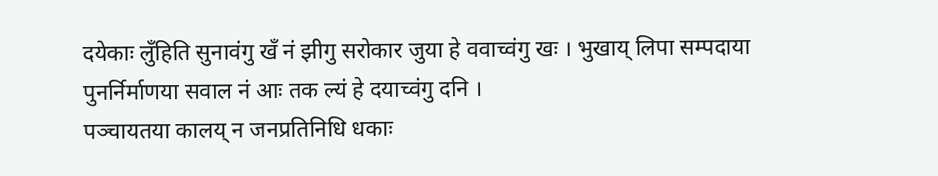दयेकाः लुँहिति सुनावंगु खँ नं झीगु सरोकार जुया हे ववाच्वंगु खः । भुखाय् लिपा सम्पदाया पुनर्निर्माणया सवाल नं आः तक ल्यं हे दयाच्वंगु दनि ।
पञ्चायतया कालय् न जनप्रतिनिधि धकाः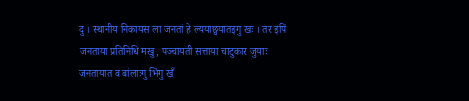दु । स्थानीय निकायस ला जनतां हे ल्ययाछ्वयातइगु खः । तर इपिं जनताया प्रतिनिधि मखु, पञ्चायती सत्ताया चाटुकार जुयाः जनतायात व बांलाःगु भिंगु खँ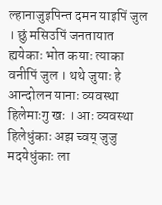ल्हानाजुइपिन्त दमन याइपिं जुल । छुं मसिउपिं जनतायात ह्ययेकाः भोत कयाः त्याका वनीपिं जुल । थथे जुयाः हे आन्दोलन यानाः व्यवस्था हिलेमाःगु खः । आः व्यवस्था हिलेधुंकाः अझ च्वय् जुजु मदयेधुंकाः ला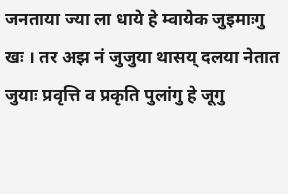जनताया ज्या ला धाये हे म्वायेक जुइमाःगु खः । तर अझ नं जुजुया थासय् दलया नेतात जुयाः प्रवृत्ति व प्रकृति पुलांगु हे जूगु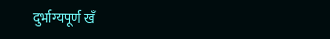दुर्भाग्यपूर्ण खँ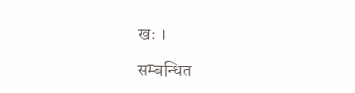खः ।

सम्बन्धित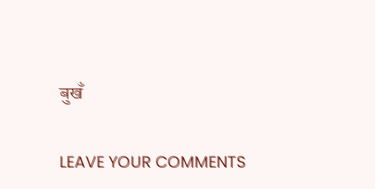बुखँ

LEAVE YOUR COMMENTS